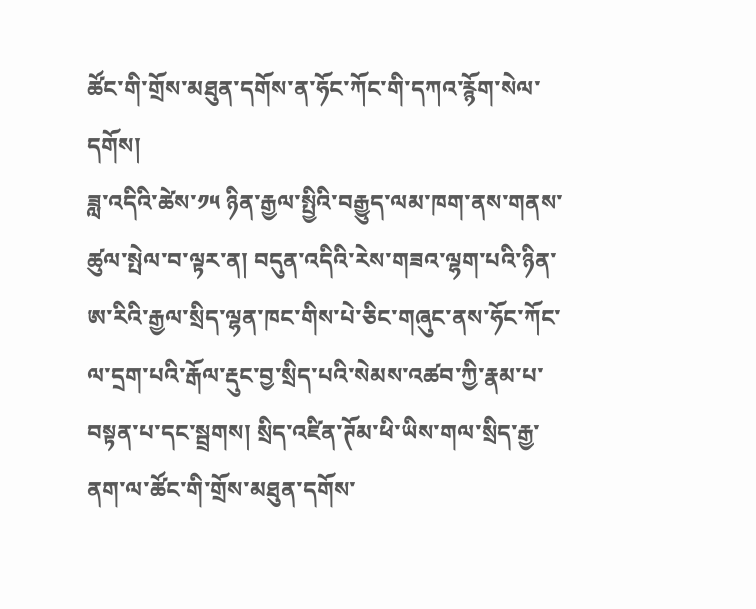ཚོང་གི་གྲོས་མཐུན་དགོས་ན་ཧོང་ཀོང་གི་དཀའ་རྙོག་སེལ་དགོས།
ཟླ་འདིའི་ཚེས་༡༥ ཉིན་རྒྱལ་སྤྱིའི་བརྒྱུད་ལམ་ཁག་ནས་གནས་ཚུལ་སྤེལ་བ་ལྟར་ན། བདུན་འདིའི་རེས་གཟའ་ལྷག་པའི་ཉིན་ཨ་རིའི་རྒྱལ་སྲིད་ལྷན་ཁང་གིས་པེ་ཅིང་གཞུང་ནས་ཧོང་ཀོང་ལ་དྲག་པའི་རྒོལ་རྡུང་བྱ་སྲིད་པའི་སེམས་འཚབ་ཀྱི་རྣམ་པ་བསྟན་པ་དང་སྦྲགས། སྲིད་འཛིན་ཊོམ་ཕི་ཡིས་གལ་སྲིད་རྒྱ་ནག་ལ་ཚོང་གི་གྲོས་མཐུན་དགོས་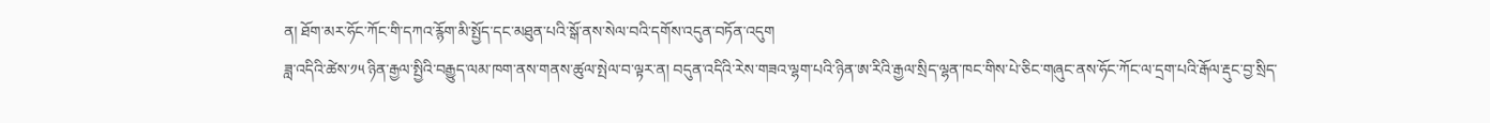ན། ཐོག་མར་ཧོང་ཀོང་གི་དཀའ་རྙོག་མི་སྤྱོད་དང་མཐུན་པའི་སྒོ་ནས་སེལ་བའི་དགོས་འདུན་བཏོན་འདུག
ཟླ་འདིའི་ཚེས་༡༥ ཉིན་རྒྱལ་སྤྱིའི་བརྒྱུད་ལམ་ཁག་ནས་གནས་ཚུལ་སྤེལ་བ་ལྟར་ན། བདུན་འདིའི་རེས་གཟའ་ལྷག་པའི་ཉིན་ཨ་རིའི་རྒྱལ་སྲིད་ལྷན་ཁང་གིས་པེ་ཅིང་གཞུང་ནས་ཧོང་ཀོང་ལ་དྲག་པའི་རྒོལ་རྡུང་བྱ་སྲིད་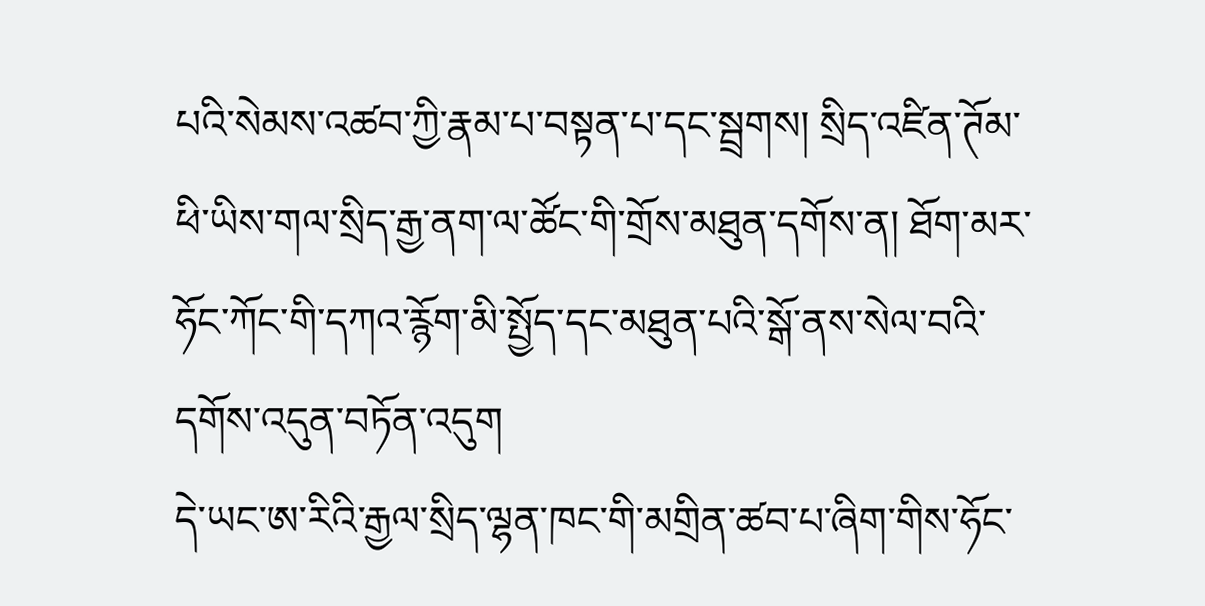པའི་སེམས་འཚབ་ཀྱི་རྣམ་པ་བསྟན་པ་དང་སྦྲགས། སྲིད་འཛིན་ཊོམ་ཕི་ཡིས་གལ་སྲིད་རྒྱ་ནག་ལ་ཚོང་གི་གྲོས་མཐུན་དགོས་ན། ཐོག་མར་ཧོང་ཀོང་གི་དཀའ་རྙོག་མི་སྤྱོད་དང་མཐུན་པའི་སྒོ་ནས་སེལ་བའི་དགོས་འདུན་བཏོན་འདུག
དེ་ཡང་ཨ་རིའི་རྒྱལ་སྲིད་ལྷན་ཁང་གི་མགྲིན་ཚབ་པ་ཞིག་གིས་ཧོང་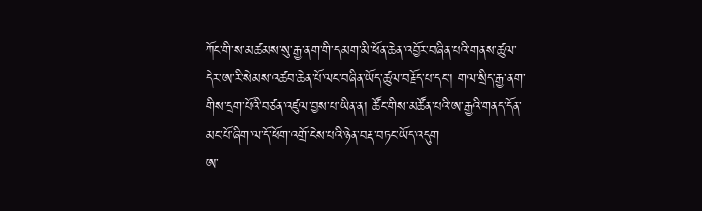ཀོང་གི་ས་མཚམས་སུ་རྒྱ་ནག་གི་དམག་མི་ཕོན་ཆེན་འབྱོར་བཞིན་པའི་གནས་ཚུལ་དེར་ཨ་རི་སེམས་འཚབ་ཆེན་པོ་ལང་བཞིན་ཡོད་ཚུལ་བརྗོད་པ་དང་། གལ་སྲིད་རྒྱ་ནག་གིས་དྲག་པོའི་བཙན་འཛུལ་བྱས་པ་ཡིན་ན། ཚོང་གིས་མཚོན་པའི་ཨ་རྒྱའི་གནད་དོན་མང་པོ་ཞིག་ལ་དོ་ཕོག་འགྲོ་ངེས་པའི་ཉེན་བརྡ་བཏང་ཡོད་འདུག
ཨ་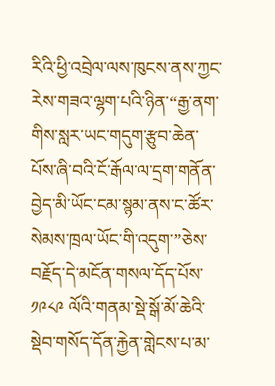རིའི་ཕྱི་འབྲེལ་ལས་ཁུངས་ནས་ཀྱང་རེས་གཟའ་ལྷག་པའི་ཉིན་“རྒྱ་ནག་གིས་སླར་ཡང་གདུག་རྩུབ་ཆེན་པོས་ཞི་བའི་ངོ་རྒོལ་ལ་དྲག་གནོན་བྱེད་མི་ཡོང་ངམ་སྙམ་ནས་ང་ཚོར་སེམས་ཁྲལ་ཡོང་གི་འདུག་”ཅེས་བརྗོད་དེ་མངོན་གསལ་དོད་པོས་༡༩༨༩ ལོའི་གནམ་སྡེ་སྒོ་མོ་ཆེའི་སྡེབ་གསོད་དོན་རྐྱེན་གླེངས་པ་མ་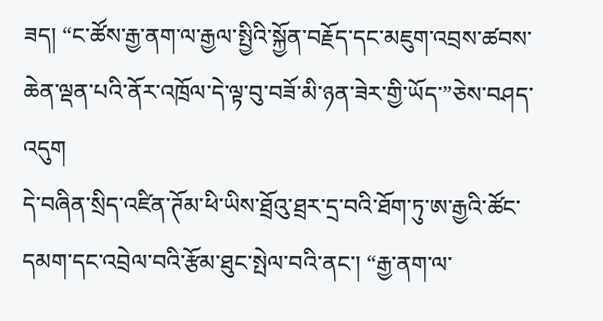ཟད། “ང་ཚོས་རྒྱ་ནག་ལ་རྒྱལ་སྤྱིའི་སྐྱོན་བརྗོད་དང་མཇུག་འབྲས་ཚབས་ཆེན་ལྡན་པའི་ནོར་འཁྲོལ་དེ་ལྟ་བུ་བཟོ་མི་ཉན་ཟེར་གྱི་ཡོད་”ཅེས་བཤད་འདུག
དེ་བཞིན་སྲིད་འཛིན་ཊོམ་ཕི་ཡིས་ཐྲོའུ་ཐྲར་དྲ་བའི་ཐོག་ཏུ་ཨ་རྒྱའི་ཚོང་དམག་དང་འབྲེལ་བའི་རྩོམ་ཐུང་སྤེལ་བའི་ནང་། “རྒྱ་ནག་ལ་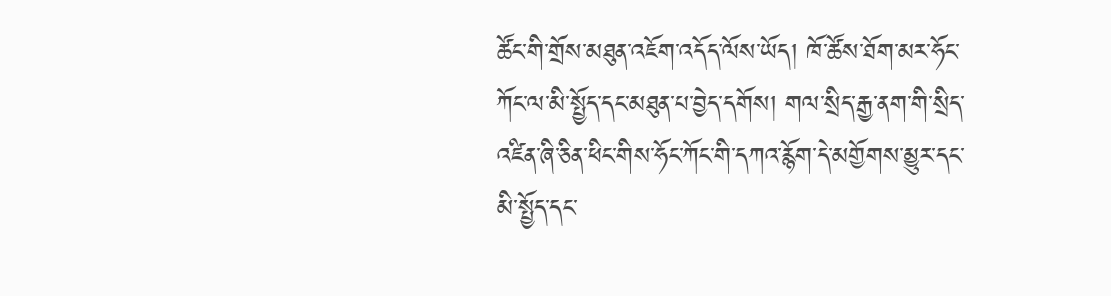ཚོང་གི་གྲོས་མཐུན་འཇོག་འདོད་ལོས་ཡོད། ཁོ་ཚོས་ཐོག་མར་ཧོང་ཀོང་ལ་མི་སྤྱོད་དང་མཐུན་པ་བྱེད་དགོས། གལ་སྲིད་རྒྱ་ནག་གི་སྲིད་འཛིན་ཞི་ཅིན་ཕིང་གིས་ཧོང་ཀོང་གི་དཀའ་རྙོག་དེ་མགྱོགས་མྱུར་དང་མི་སྤྱོད་དང་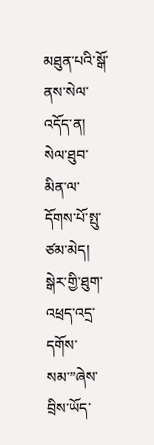མཐུན་པའི་སྒོ་ནས་སེལ་འདོད་ན། སེལ་ཐུབ་མིན་ལ་དོགས་པོ་སྤུ་ཙམ་མེད། སྒེར་གྱི་ཐུག་འཕྲད་འདྲ་དགོས་སམ་”ཞེས་བྲིས་ཡོད་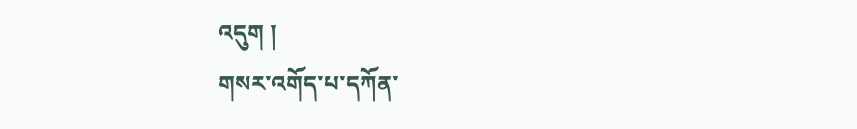འདུག །
གསར་འགོད་པ་དཀོན་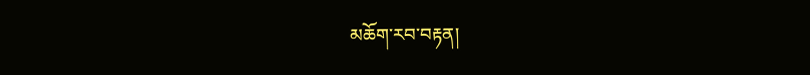མཆོག་རབ་བརྟན།